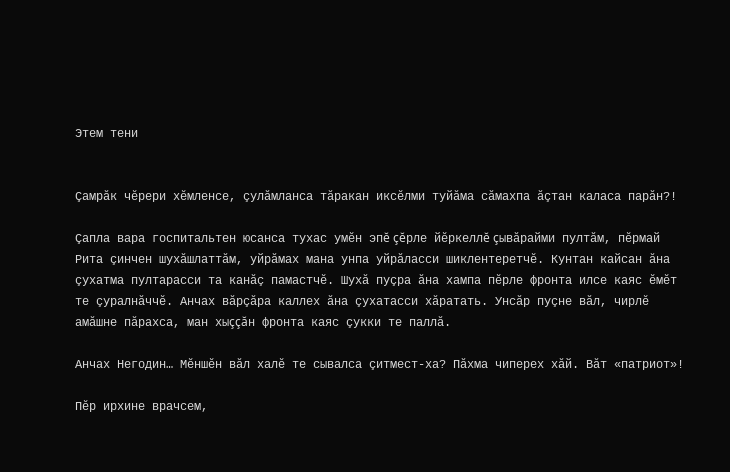Этем тени


Çамрăк чĕрери хĕмленсе, çулăмланса тăракан иксĕлми туйăма сăмахпа ăçтан каласа парăн?!

Çапла вара госпитальтен юсанса тухас умĕн эпĕ çĕрле йĕркеллĕ çывăрайми пултăм, пĕрмай Рита çинчен шухăшлаттăм, уйрăмах мана унпа уйрăласси шиклентеретчĕ. Кунтан кайсан ăна çухатма пултарасси та канăç памастчĕ. Шухă пуçра ăна хампа пĕрле фронта илсе каяс ĕмĕт те çуралнăччĕ. Анчах вăрçăра каллех ăна çухатасси хăратать. Унсăр пуçне вăл, чирлĕ амăшне пăрахса, ман хыççăн фронта каяс çукки те паллă.

Анчах Негодин… Мĕншĕн вăл халĕ те сывалса çитмест-ха? Пăхма чиперех хăй. Вăт «патриот»!

Пĕр ирхине врачсем,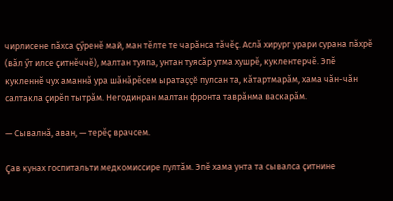чирлисене пăхса çӳренĕ май, ман тĕлте те чарăнса тăчĕç. Аслă хирург урари сурана пăхрĕ (вăл ӳт илсе çитнĕччĕ), малтан туяпа, унтан туясăр утма хушрĕ, куклентерчĕ. Эпĕ кукленнĕ чух аманнă ура шăнăрĕсем ыратаççĕ пулсан та, кăтартмарăм, хама чăн-чăн салтакла çирĕп тытрăм. Негодинран малтан фронта таврăнма васкарăм.

— Сывалнă, аван, — терĕç врачсем.

Çав кунах госпитальти медкомиссире пултăм. Эпĕ хама унта та сывалса çитнине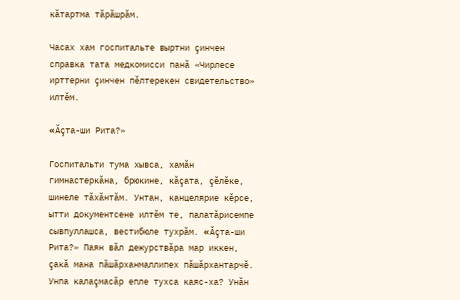кăтартма тăрăшрăм.

Часах хам госпитальте выртни çинчен справка тата медкомисси панă «Чирлесе ирттерни çинчен пĕлтерекен свидетельство» илтĕм.

«Ăçта-ши Рита?»

Госпитальти тума хывса, хамăн гимнастеркăна, брюкине, кăçата, çĕлĕке, шинеле тăхăнтăм. Унтан, канцелярие кĕрсе, ытти документсене илтĕм те, палатăрисемпе сывпуллашса, вестибюле тухрăм. «Ăçта-ши Рита?» Паян вăл дежурствăра мар иккен, çакă мана пăшăрханмаллипех пăшăрхантарчĕ. Унпа калаçмасăр епле тухса каяс-ха? Унăн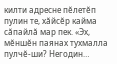килти адресне пĕлетĕп пулин те, хăйсĕр кайма сăпайлă мар пек. «Эх, мĕншĕн паянах тухмалла пулчĕ-ши? Негодин…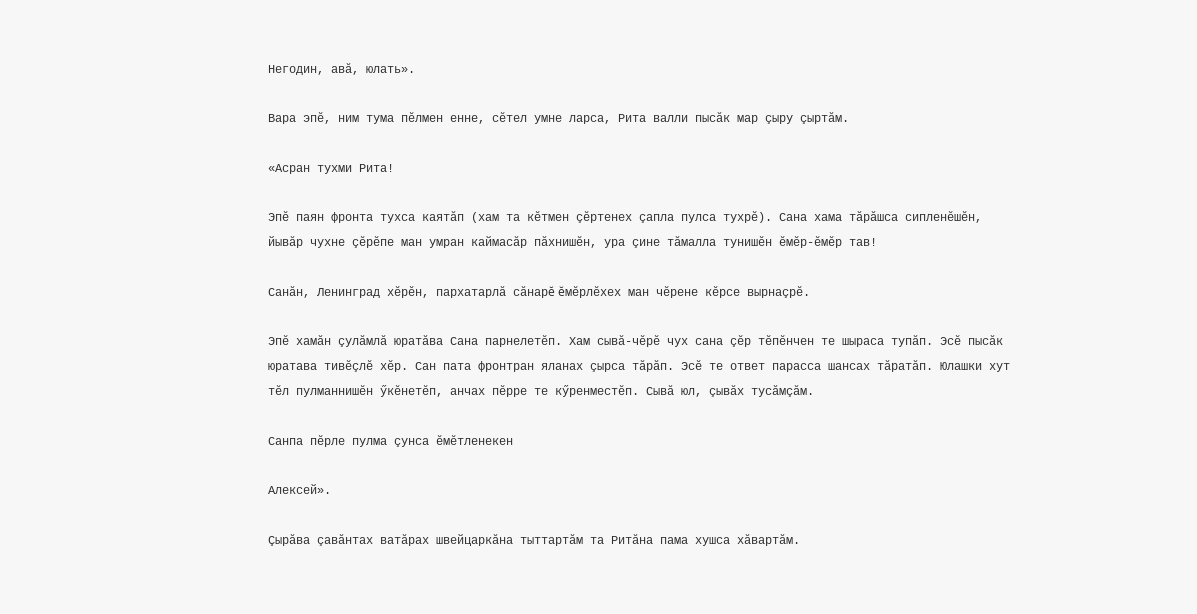Негодин, авă, юлать».

Вара эпĕ, ним тума пĕлмен енне, сĕтел умне ларса, Рита валли пысăк мар çыру çыртăм.

«Асран тухми Рита!

Эпĕ паян фронта тухса каятăп (хам та кĕтмен çĕртенех çапла пулса тухрĕ). Сана хама тăрăшса сипленĕшĕн, йывăр чухне çĕрĕпе ман умран каймасăр пăхнишĕн, ура çине тăмалла тунишĕн ĕмĕр-ĕмĕр тав!

Санăн, Ленинград хĕрĕн, пархатарлă сăнарĕ ĕмĕрлĕхех ман чĕрене кĕрсе вырнаçрĕ.

Эпĕ хамăн çулăмлă юратăва Сана парнелетĕп. Хам сывă-чĕрĕ чух сана çĕр тĕпĕнчен те шыраса тупăп. Эсĕ пысăк юратава тивĕçлĕ хĕр. Сан пата фронтран яланах çырса тăрăп. Эсĕ те ответ парасса шансах тăратăп. Юлашки хут тĕл пулманнишĕн ӳкĕнетĕп, анчах пĕрре те кӳренместĕп. Сывă юл, çывăх тусăмçăм.

Санпа пĕрле пулма çунса ĕмĕтленекен

Алексей».

Çырăва çавăнтах ватăрах швейцаркăна тыттартăм та Ритăна пама хушса хăвартăм.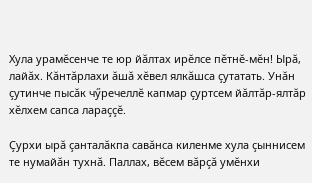Хула урамĕсенче те юр йăлтах ирĕлсе пĕтнĕ-мĕн! Ырă, лайăх. Кăнтăрлахи ăшă хĕвел ялкăшса çутатать. Унăн çутинче пысăк чӳречеллĕ капмар çуртсем йăлтăр-ялтăр хĕлхем сапса лараççĕ.

Çурхи ырă çанталăкпа савăнса киленме хула çыннисем те нумайăн тухнă. Паллах, вĕсем вăрçă умĕнхи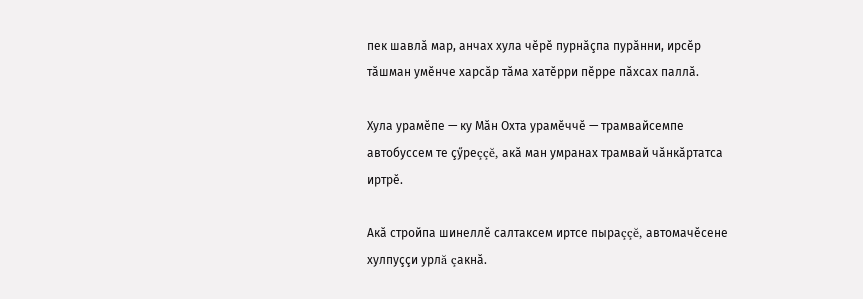пек шавлă мар, анчах хула чĕрĕ пурнăçпа пурăнни, ирсĕр тăшман умĕнче харсăр тăма хатĕрри пĕрре пăхсах паллă.

Хула урамĕпе — ку Мăн Охта урамĕччĕ — трамвайсемпе автобуссем те çӳреççĕ, акă ман умранах трамвай чăнкăртатса иртрĕ.

Акă стройпа шинеллĕ салтаксем иртсе пыраççĕ, автомачĕсене хулпуççи урлă çакнă.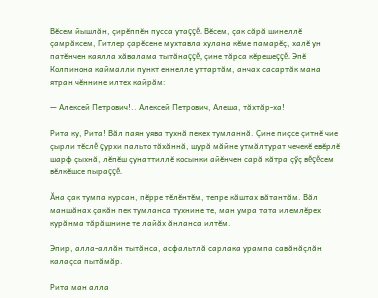Вĕсем йышлăн, çирĕппĕн пусса утаççĕ. Вĕсем, çак сăрă шинеллĕ çамрăксем, Гитлер çарĕсене мухтавла хулана кĕме памарĕç, халĕ ун патĕнчен каялла хăвалама тытăнаççĕ, çине тăрса кĕрешеççĕ. Эпĕ Колпинона каймалли пункт еннелле уттартăм, анчах сасартăк мана ятран чĕннине илтех кайрăм:

— Алексей Петрович!.. Алексей Петрович, Алеша, тăхтăр-ха!

Рита ку, Рита! Вăл паян уява тухнă пекех тумланнă. Çине пиçсе çитнĕ чие çырли тĕслĕ çурхи пальто тăхăннă, шурă мăйне утмăлтурат чечекĕ евĕрлĕ шарф çыхнă, лĕпĕш çунаттиллĕ косынки айĕнчен сарă кăтра çӳç вĕçĕсем вĕлкĕшсе пыраççĕ.

Ăна çак тумпа курсан, пĕрре тĕлĕнтĕм, тепре кăштах вăтантăм. Вăл маншăнах çакăн пек тумланса тухнине те, ман умра тата илемлĕрех курăнма тăрăшнине те лайăх ăнланса илтĕм.

Эпир, алла-аллăн тытăнса, асфальтлă сарлака урампа савăнăçлăн калаçса пытăмăр.

Рита ман алла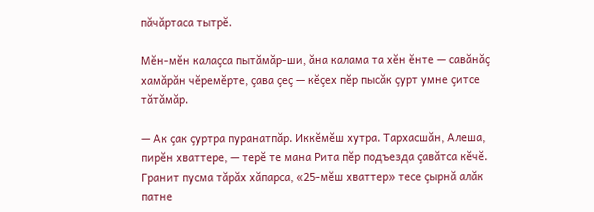пăчăртаса тытрĕ.

Мĕн-мĕн калаçса пытăмăр-ши, ăна калама та хĕн ĕнте — савăнăç хамăрăн чĕремĕрте, çава çеç — кĕçех пĕр пысăк çурт умне çитсе тăтăмăр.

— Ак çак çуртра пуранатпăр. Иккĕмĕш хутра. Тархасшăн, Алеша, пирĕн хваттере, — терĕ те мана Рита пĕр подъезда çавăтса кĕчĕ. Гранит пусма тăрăх хăпарса, «25-мĕш хваттер» тесе çырнă алăк патне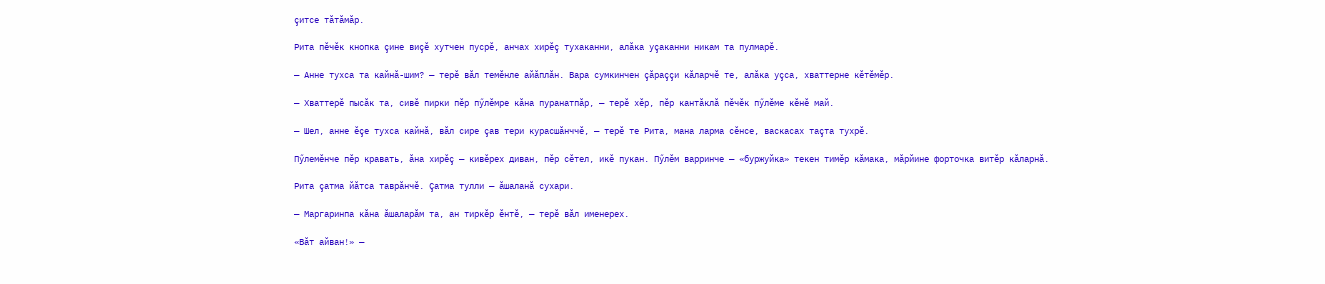çитсе тăтăмăр.

Рита пĕчĕк кнопка çине виçĕ хутчен пусрĕ, анчах хирĕç тухаканни, алăка уçаканни никам та пулмарĕ.

— Анне тухса та кайнă-шим? — терĕ вăл темĕнле айăплăн. Вара сумкинчен çăраççи кăларчĕ те, алăка уçса, хваттерне кĕтĕмĕр.

— Хваттерĕ пысăк та, сивĕ пирки пĕр пӳлĕмре кăна пуранатпăр, — терĕ хĕр, пĕр кантăклă пĕчĕк пӳлĕме кĕнĕ май.

— Шел, анне ĕçе тухса кайнă, вăл сире çав тери курасшăнччĕ, — терĕ те Рита, мана ларма сĕнсе, васкасах таçта тухрĕ.

Пӳлемĕнче пĕр кравать, ăна хирĕç — кивĕрех диван, пĕр сĕтел, икĕ пукан. Пӳлĕм варринче — «буржуйка» текен тимĕр кăмака, мăрйине форточка витĕр кăларнă.

Рита çатма йăтса таврăнчĕ. Çатма тулли — ăшаланă сухари.

— Маргаринпа кăна ăшаларăм та, ан тиркĕр ĕнтĕ, — терĕ вăл именерех.

«Вăт айван!» —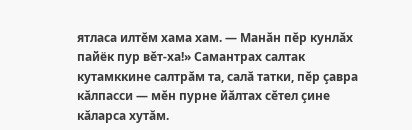ятласа илтĕм хама хам. — Манăн пĕр кунлăх пайёк пур вĕт-ха!» Самантрах салтак кутамккине салтрăм та, салă татки, пĕр çавра кăлпасси — мĕн пурне йăлтах сĕтел çине кăларса хутăм.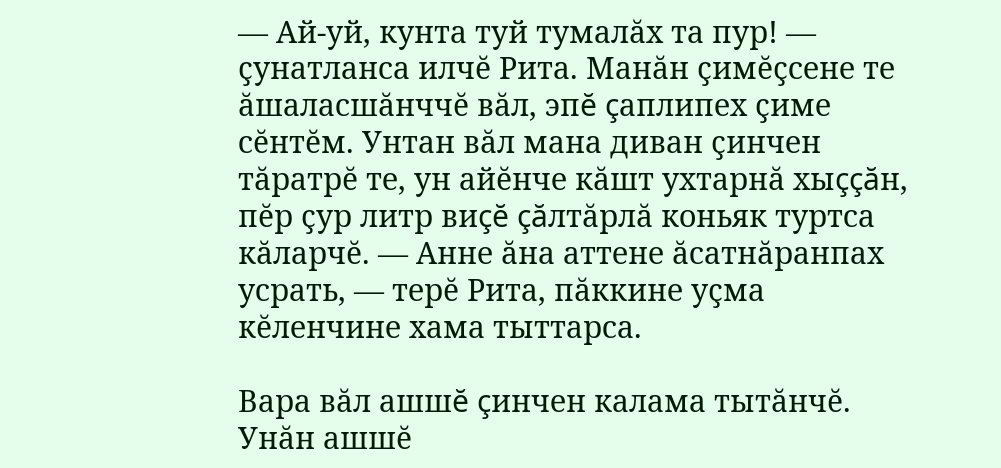— Ай-уй, кунта туй тумалăх та пур! — çунатланса илчĕ Рита. Манăн çимĕçсене те ăшаласшăнччĕ вăл, эпĕ çаплипех çиме сĕнтĕм. Унтан вăл мана диван çинчен тăратрĕ те, ун айĕнче кăшт ухтарнă хыççăн, пĕр çур литр виçĕ çăлтăрлă коньяк туртса кăларчĕ. — Анне ăна аттене ăсатнăранпах усрать, — терĕ Рита, пăккине уçма кĕленчине хама тыттарса.

Вара вăл ашшĕ çинчен калама тытăнчĕ. Унăн ашшĕ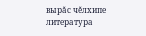вырăс чĕлхипе литература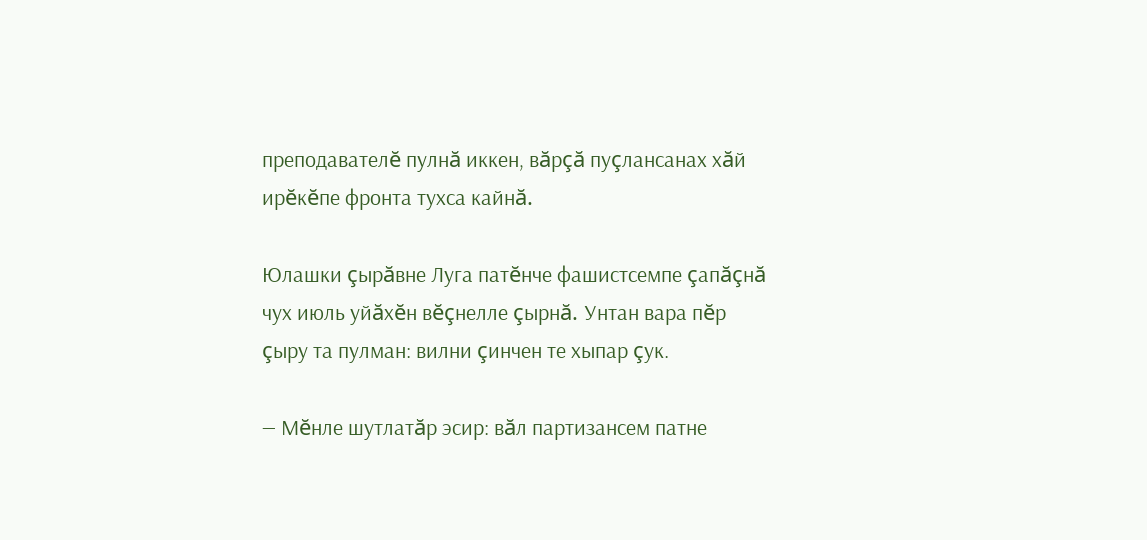преподавателĕ пулнă иккен, вăрçă пуçлансанах хăй ирĕкĕпе фронта тухса кайнă.

Юлашки çырăвне Луга патĕнче фашистсемпе çапăçнă чух июль уйăхĕн вĕçнелле çырнă. Унтан вара пĕр çыру та пулман: вилни çинчен те хыпар çук.

— Мĕнле шутлатăр эсир: вăл партизансем патне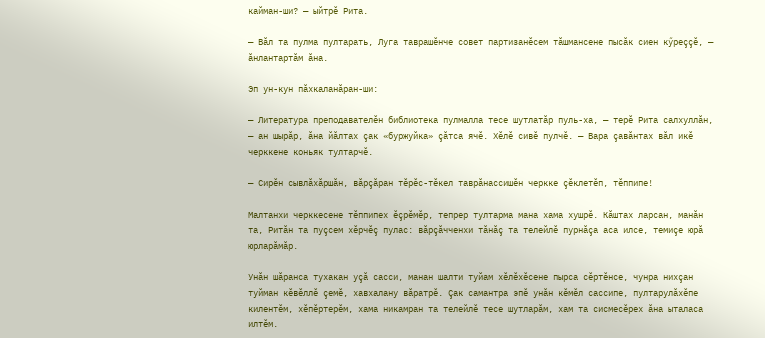кайман-ши? — ыйтрĕ Рита.

— Вăл та пулма пултарать, Луга таврашĕнче совет партизанĕсем тăшмансене пысăк сиен кӳреççĕ, — ăнлантартăм ăна.

Эп ун-кун пăхкаланăран-ши:

— Литература преподавателĕн библиотека пулмалла тесе шутлатăр пуль-ха, — терĕ Рита салхуллăн, — ан шырăр, ăна йăлтах çак «буржуйка» çăтса ячĕ. Хĕлĕ сивĕ пулчĕ. — Вара çавăнтах вăл икĕ черккене коньяк тултарчĕ.

— Сирĕн сывлăхăршăн, вăрçăран тĕрĕс-тĕкел таврăнассишĕн черкке çĕклетĕп, тĕппипе!

Малтанхи черккесене тĕппипех ĕçрĕмĕр, тепрер тултарма мана хама хушрĕ. Кăштах ларсан, манăн та, Ритăн та пуçсем хĕрчĕç пулас: вăрçăчченхи тăнăç та телейлĕ пурнăçа аса илсе, темиçе юрă юрларăмăр.

Унăн шăранса тухакан уçă сасси, манан шалти туйам хĕлĕхĕсене пырса сĕртĕнсе, чунра нихçан туйман кĕвĕллĕ çемĕ, хавхалану вăратрĕ. Çак самантра эпĕ унăн кĕмĕл сассипе, пултарулăхĕпе килентĕм, хĕпĕртерĕм, хама никамран та телейлĕ тесе шутларăм, хам та сисмесĕрех ăна ыталаса илтĕм.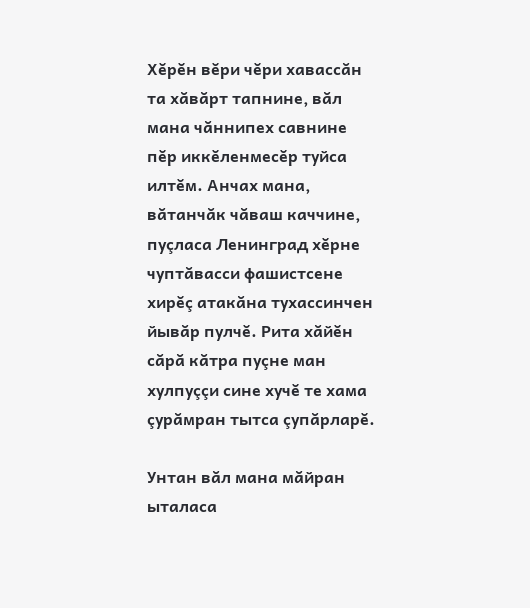Хĕрĕн вĕри чĕри хавассăн та хăвăрт тапнине, вăл мана чăннипех савнине пĕр иккĕленмесĕр туйса илтĕм. Анчах мана, вăтанчăк чăваш каччине, пуçласа Ленинград хĕрне чуптăвасси фашистсене хирĕç атакăна тухассинчен йывăр пулчĕ. Рита хăйĕн сăрă кăтра пуçне ман хулпуççи сине хучĕ те хама çурăмран тытса çупăрларĕ.

Унтан вăл мана мăйран ыталаса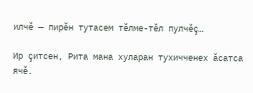илчĕ — пирĕн тутасем тĕлме-тĕл пулчĕç…

Ир çитсен, Рита мана хуларан тухичченех ăсатса ячĕ.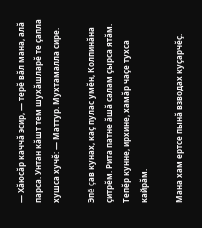— Хăюсăр каччă эсир, — терĕ вăл мана, алă парса. Унтан кăшт тем шухăшларĕ те çапла хушса хучĕ: — Маттур. Мухтамалла сире.

Эпĕ çав кунах, каç пулас умĕн, Колпинăна çитрĕм. Рита патне ăшă салам çырса ятăм. Тепĕр кунне, ирхине, хамăр чаçе тухса кайрăм.

Мана хам ертсе пынă взводах куçарчĕç.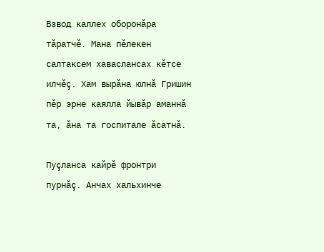Взвод каллех оборонăра тăратчĕ. Мана пĕлекен салтаксем хаваслансах кĕтсе илчĕç. Хам вырăна юлнă Гришин пĕр эрне каялла йывăр аманнă та, ăна та госпитале ăсатнă.

Пуçланса кайрĕ фронтри пурнăç. Анчах хальхинче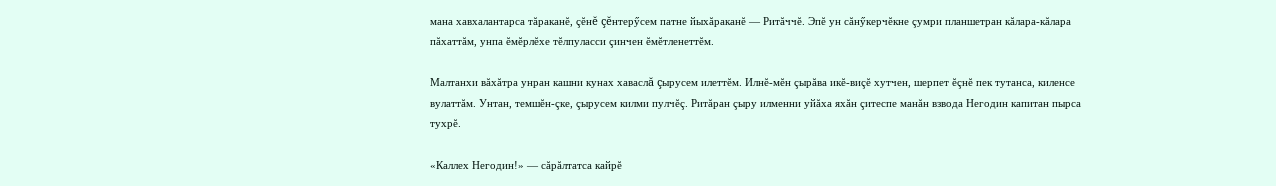мана хавхалантарса тăраканĕ, çĕнĕ çĕнтерӳсем патне йыхăраканĕ — Ритăччĕ. Эпĕ ун сăнӳкерчĕкне çумри планшетран кăлара-кăлара пăхаттăм, унпа ĕмĕрлĕхе тĕлпуласси çинчен ĕмĕтленеттĕм.

Малтанхи вăхăтра унран кашни кунах хаваслă çырусем илеттĕм. Илнĕ-мĕн çырăва икĕ-виçĕ хутчен, шерпет ĕçнĕ пек тутанса, киленсе вулаттăм. Унтан, темшĕн-çке, çырусем килми пулчĕç. Ритăран çыру илменни уйăха яхăн çитеспе манăн взвода Негодин капитан пырса тухрĕ.

«Каллех Негодин!» — сăрăлтатса кайрĕ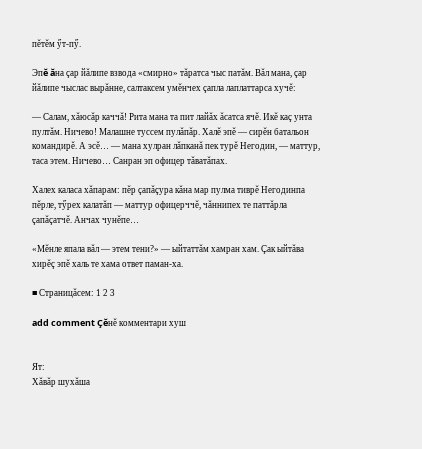пĕтĕм ӳт-пӳ.

Эпĕ ăна çар йăлипе взвода «смирно» тăратса чыс патăм. Вăл мана, çар йăлипе чыслас вырăнне, салтаксем умĕнчех çапла лаплаттарса хучĕ:

— Салам, хăюсăр каччă! Рита мана та пит лайăх ăсатса ячĕ. Икĕ каç унта пултăм. Ничево! Малашне туссем пулăпăр. Халĕ эпĕ — сирĕн батальон командирĕ. А эсĕ… — мана хулран лăпканă пек турĕ Негодин, — маттур, таса этем. Ничево… Санран эп офицер тăватăпах.

Халех каласа хăпарам: пĕр çапăçура кăна мар пулма тиврĕ Негодинпа пĕрле, тӳрех калатăп — маттур офицерччĕ, чăннипех те паттăрла çапăçатчĕ. Анчах чунĕпе…

«Мĕнле япала вăл — этем тени?» — ыйтаттăм хамран хам. Çак ыйтăва хирĕç эпĕ халь те хама ответ паман-ха.

■ Страницăсем: 1 2 3

add comment Çĕнĕ комментари хуш


Ят:
Хăвăр шухăша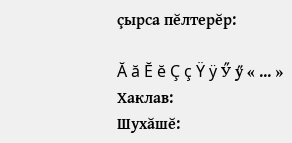çырса пĕлтерĕр:

Ă ă Ĕ ĕ Ç ç Ÿ ÿ Ӳ ӳ « ... »
Хаклав:
Шухăшĕ: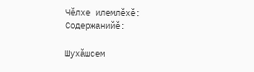Чĕлхе илемлĕхĕ:
Содержанийĕ:

Шухăшсем